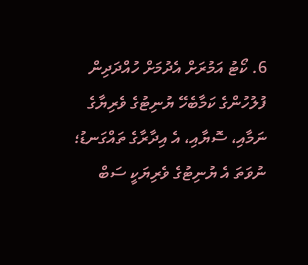6. ކޯޓު އަމުރަށް އެދުމަށް ހުއްދަދިން ފުލުހުންގެ ކަމާބެހޭ ޔުނިޓުގެ ވެރިޔާގެ ނަމާއި، ސޮޔާއި، އެ އިދާރާގެ ތައްގަނޑު؛ ނުވަތަ އެ ޔުނިޓުގެ ވެރިޔަކީ ސަބް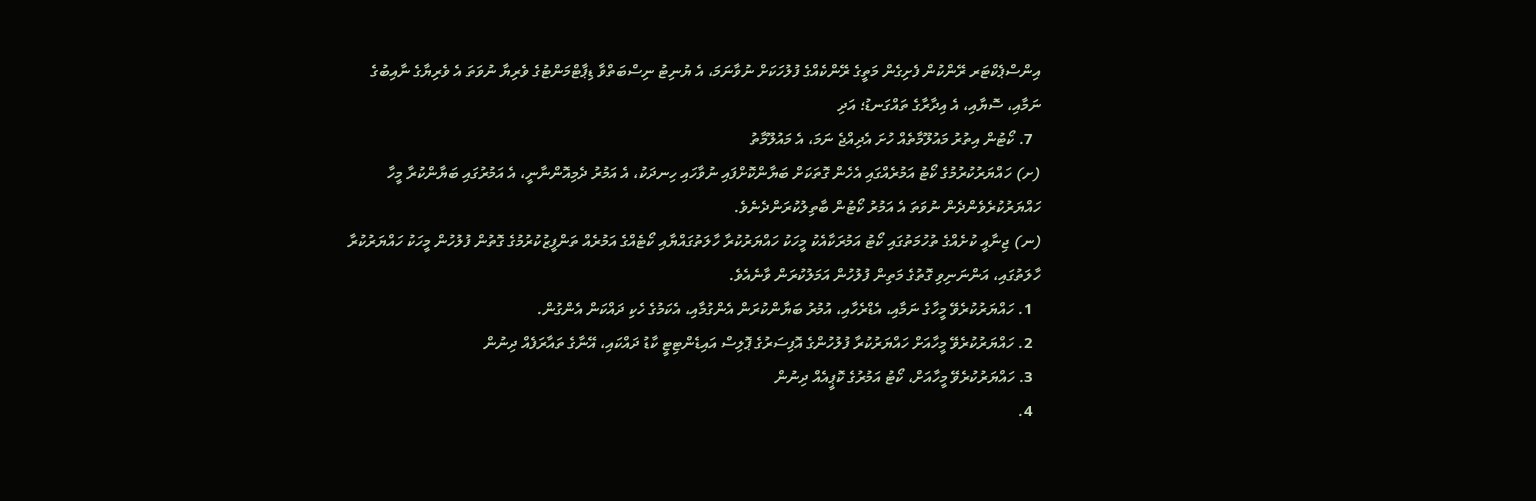އިންސްޕެކްޓަރ ރޭންކުން ފެށިގެން މަތީގެ ރޭންކެއްގެ ފުލުހަކަށް ނުވާނަމަ، އެ ޔުނިޓު ނިސްބަތްވާ ޑިޕާޓްމަންޓުގެ ވެރިޔާ ނުވަތަ އެ ވެރިޔާގެ ނާއިބުގެ ނަމާއި، ސޮޔާއި، އެ އިދާރާގެ ތައްގަނޑު؛ އަދި
  7. ކޯޓުން އިތުރު މައުލޫމާތެއް ހުށަ އެދިއްޖެ ނަމަ، އެ މައުލޫމާތު
(ށ) ހައްޔަރުކުރުމުގެ ކޯޓު އަމުރެއްގައި އެހެން ގޮތަކަށް ބަޔާންކޮށްފައި ނުވާހައި ހިނދަކު، އެ އަމުރު ދެމިއޮންނާނީ، އެ އަމުރުގައި ބަޔާންކުރާ މީހާ ހައްޔަރުކުރެވެންދެން ނުވަތަ އެ އަމުރު ކޯޓުން ބާތިލުކުރަންދެނެވެ.
(ނ) ޖިނާއީ ކުށެއްގެ ތުހުމަތުގައި ކޯޓު އަމުރަކާއެކު މީހަކު ހައްޔަރުކުރާ ހާލަތުގައްޔާއި ކޯޓެއްގެ އަމުރެއް ތަންފީޒުކުރުމުގެ ގޮތުން ފުލުހުން މީހަކު ހައްޔަރުކުރާ ހާލަތުގައި، އަންނަނިވި ގޮތުގެ މަތިން ފުލުހުން އަމަލުކުރަން ވާނެއެވެ.
  1. ހައްޔަރުކުރެވޭ މީހާގެ ނަމާއި، އެޑްރެހާއި، އުމުރު ބަޔާންކުރަން އެންގުމާއި، އެކަމުގެ ހެކި ދައްކަން އެންގުން.
  2. ހައްޔަރުކުރެވޭ މީހާއަށް ހައްޔަރުކުރާ ފުލުހުންގެ އޮފިސަރުގެ ޕޮލިސް އައިޑެންޓިޓީ ކާޑު ދައްކައި، އޭނާގެ ތައާރަފެއް ދިނުން
  3. ހައްޔަރުކުރެވޭ މީހާއަށް، ކޯޓު އަމުރުގެ ކޮޕީއެއް ދިނުން
  4.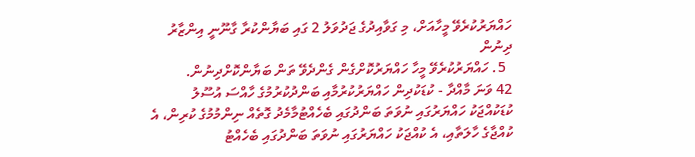ހައްޔަރުކުރެވޭ މީހާއަށް، މި ގަވާއިދުގެ ޖަދުވަލު 2 ގައި ބަޔާންކުރާ ގާނޫނީ އިންޒާރު ދިނުން
  5. ހައްޔަރުކުރެވޭ މީހާ ހައްޔަރުކޮށްގެން ގެންދެވޭ ތަން ބަޔާންކޮށްދިނުން.
42 ވަނަ މާއްދާ - ކުޑަކުދިން ހައްޔަރުކުރުމާއި ބަންދުކުރުމުގެ ހާއްސަ އުސޫލު
ކުޑަކުއްޖަކު ހައްޔަރުގައި ނުވަތަ ބަންދުގައި ބެހެއްޓުމާމެދު ގޮތެއް ނިންމުމުގެ ކުރިން، އެ ކުއްޖާގެ ހާލަތާއި، އެ ކުއްޖަކު ހައްޔަރުގައި ނުވަތަ ބަންދުގައި ބެހެއްޓު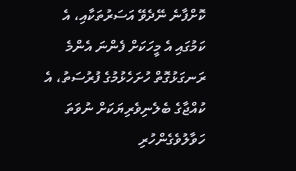ކޮށްފާނެ ނޭދެވޭ އަސަރުތަކާއި، އެ ކަމުގައި އެ މީހަކަށް ފެންނަ އެންމެ ރަނގަޅުގޮތް ހުށަހެޅުމުގެ ފުރުސަތު، އެ ކުއްޖާގެ ބެލެނިވެރިޔަކަށް ނުވަތަ ހަވާލުވެގެންހުރި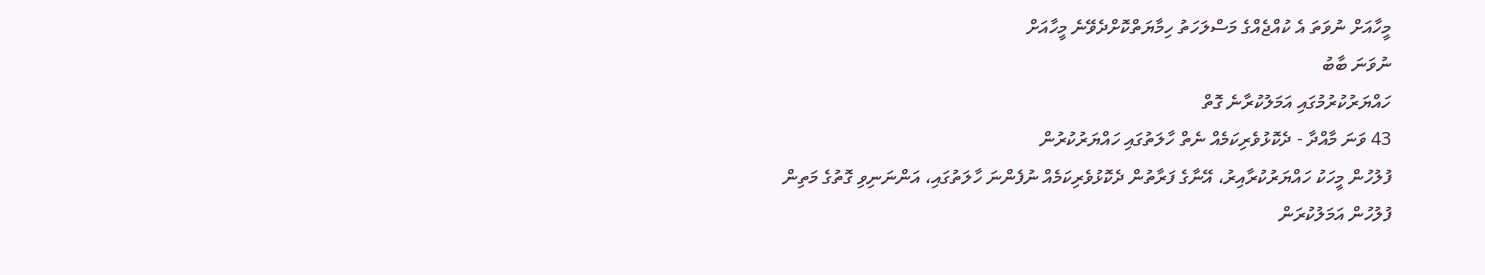މީހާއަށް ނުވަތަ އެ ކުއްޖެއްގެ މަސްލަހަތު ހިމާޔަތްކޮށްދެވޭނެ މީހާއަށް
ނުވަނަ ބާބު
ހައްޔަރުކުރުމުގައި އަމަލުކުރާނެ ގޮތް
43 ވަނަ މާއްދާ - ދެކޮޅުވެރިކަމެއް ނެތް ހާލަތުގައި ހައްޔަރުކުރުން
ފުލުހުން މީހަކު ހައްޔަރުކުރާއިރު، އޭނާގެ ފަރާތުން ދެކޮޅުވެރިކަމެއް ނުފެންނަ ހާލަތުގައި، އަންނަނިވި ގޮތުގެ މަތިން ފުލުހުން އަމަލުކުރަން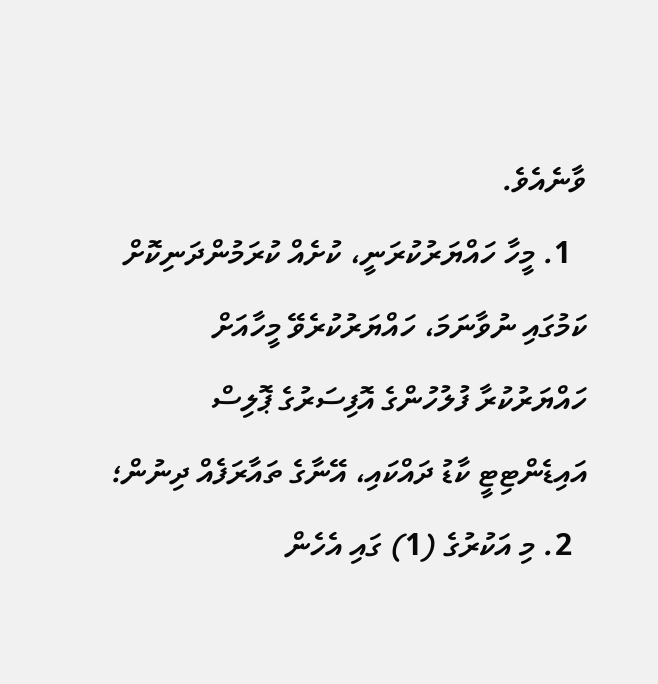ވާނެއެވެ.
  1. މީހާ ހައްޔަރުކުރަނީ، ކުށެއް ކުރަމުންދަނިކޮށް ކަމުގައި ނުވާނަމަ، ހައްޔަރުކުރެވޭ މީހާއަށް ހައްޔަރުކުރާ ފުލުހުންގެ އޮފިސަރުގެ ޕޮލިސް އައިޑެންޓިޓީ ކާޑު ދައްކައި، އޭނާގެ ތައާރަފެއް ދިނުން؛
  2. މި އަކުރުގެ (1) ގައި އެހެން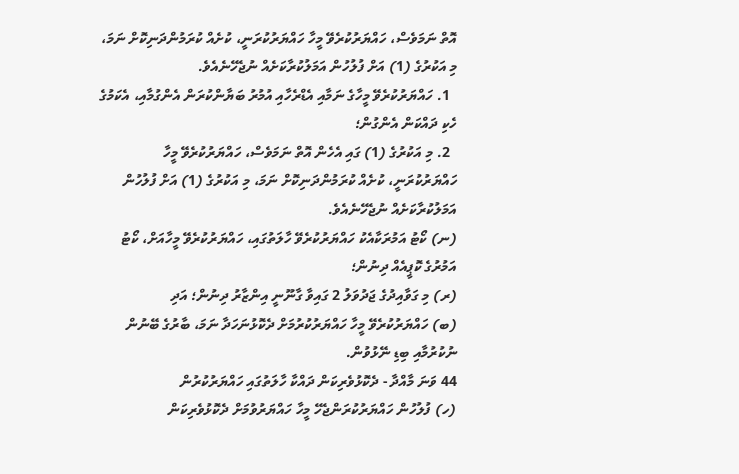އޮތް ނަމަވެސް، ހައްޔަރުކުރެވޭ މީހާ ހައްޔަރުކުރަނީ، ކުށެއް ކުރަމުންދަނިކޮށް ނަމަ، މި އަކުރުގެ (1) އަށް ފުލުހުން އަމަލުކުރާކަށެއް ނުޖެހޭނެއެވެ.
  1. ހައްޔަރުކުރެވޭ މީހާގެ ނަމާއި އެޑްރެހާއި އުމުރު ބަޔާންކުރަން އެންގުމާއި، އެކަމުގެ ހެކި ދައްކަން އެންގުން؛
  2. މި އަކުރުގެ (1) ގައި އެހެން އޮތް ނަމަވެސް، ހައްޔަރުކުރެވޭ މީހާ ހައްޔަރުކުރަނީ، ކުށެއް ކުރަމުންދަނިކޮށް ނަމަ، މި އަކުރުގެ (1) އަށް ފުލުހުން އަމަލުކުރާކަށެއް ނުޖެހޭނެއެވެ.
(ނ) ކޯޓު އަމުރަކާއެކު ހައްޔަރުކުރެވޭ ހާލަތުގައި، ހައްޔަރުކުރެވޭ މީހާއަށް، ކޯޓު އަމުރުގެ ކޮޕީއެއް ދިނުން؛
(ރ) މި ގަވާއިދުގެ ޖަދުވަލު 2 ގައިވާ ގާނޫނީ އިންޒާރު ދިނުން؛ އަދި
(ބ) ހައްޔަރުކުރެވޭ މީހާ ހައްޔަރުކުރުމަށް ދެކޮޅުނަހަދާ ނަމަ، ބާރުގެ ބޭނުން ނުކުރުމާއި ބިޑި ނޭޅުވުން.
44 ވަނަ މާއްދާ - ދެކޮޅުވެރިކަން ދައްކާ ހާލަތުގައި ހައްޔަރުކުރުން
(ހ) ފުލުހުން ހައްޔަރުކުރަންޖެހޭ މީހާ ހައްޔަރުވުމަށް ދެކޮޅުވެރިކަން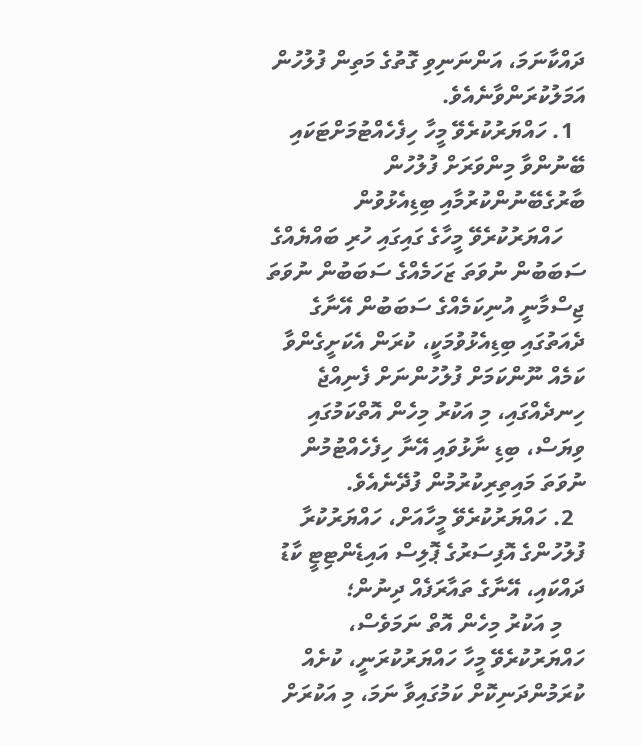ދައްކާނަމަ، އަންނަނިވި ގޮތުގެ މަތިން ފުލުހުން އަމަލުކުރަންވާނެއެވެ.
  1. ހައްޔަރުކުރެވޭ މީހާ ހިފެހެއްޓުމަށްޓަކައި ބޭނުންވާ މިންވަރަށް ފުލުހުން ބާރުގެބޭނުންކުރުމާއި ބިޑިއެޅުވުން
    ހައްޔަރުކުރެވޭ މީހާގެ ގައިގައި ހުރި ބައްޔެއްގެ ސަބަބުން ނުވަތަ ޒަހަމެއްގެ ސަބަބުން ނުވަތަ ޖިސްމާނީ އުނިކަމެއްގެ ސަބަބުން އޭނާގެ ދެއަތުގައި ބިޑިއެޅުވުމަކީ، ކުރަން އެކަށީގެންވާ ކަމެއް ނޫންކަމަށް ފުލުހުންނަށް ފެނިއްޖެ ހިނދެއްގައި، މި އަކުރު މިހެން އޮތްކަމުގައި ވިޔަސް، ބިޑި ނާޅުވައި އޭނާ ހިފެހެއްޓުމުން ނުވަތަ މައިތިރިކުރުމުން ފުދޭނެއެވެ.
  2. ހައްޔަރުކުރެވޭ މީހާއަށް، ހައްޔަރުކުރާ ފުލުހުންގެ އޮފިސަރުގެ ޕޮލިސް އައިޑެންޓިޓީ ކާޑު ދައްކައި، އޭނާގެ ތައާރަފެއް ދިނުން؛
    މި އަކުރު މިހެން އޮތް ނަމަވެސް، ހައްޔަރުކުރެވޭ މީހާ ހައްޔަރުކުރަނީ، ކުށެއް ކުރަމުންދަނިކޮށް ކަމުގައިވާ ނަމަ، މި އަކުރަށް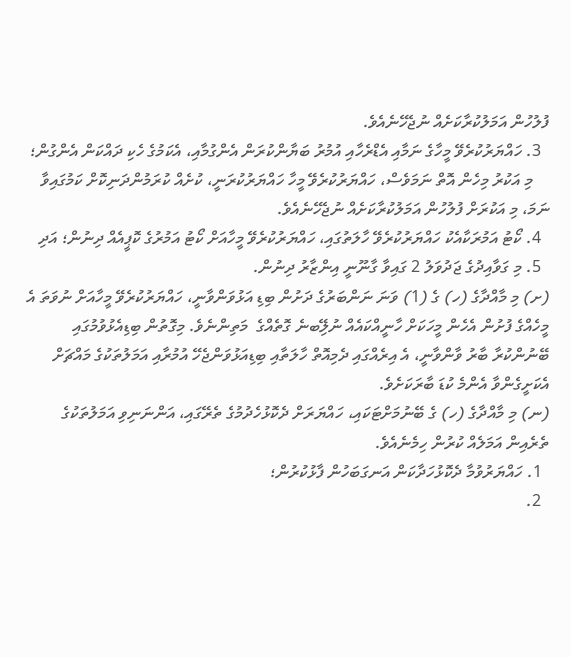ފުލުހުން އަމަލުކުރާކަށެއް ނުޖެހޭނެއެވެ.
  3. ހައްޔަރުކުރެވޭ މީހާގެ ނަމާއި އެޑްރެހާއި އުމުރު ބަޔާންކުރަން އެންގުމާއި، އެކަމުގެ ހެކި ދައްކަން އެންގުން؛
    މި އަކުރު މިހެން އޮތް ނަމަވެސް، ހައްޔަރުކުރެވޭ މީހާ ހައްޔަރުކުރަނީ، ކުށެއް ކުރަމުންދަނިކޮށް ކަމުގައިވާ ނަމަ، މި އަކުރަށް ފުލުހުން އަމަލުކުރާކަށެއް ނުޖެހޭނެއެވެ.
  4. ކޯޓު އަމުރަކާއެކު ހައްޔަރުކުރެވޭ ހާލަތުގައި، ހައްޔަރުކުރެވޭ މީހާއަށް ކޯޓު އަމުރުގެ ކޮޕީއެއް ދިނުން؛ އަދި
  5. މި ގަވާއިދުގެ ޖަދުވަލު 2 ގައިވާ ގާނޫނީ އިންޒާރު ދިނުން.
(ށ) މި މާއްދާގެ (ހ) ގެ (1) ވަނަ ނަންބަރުގެ ދަށުން ބިޑި އަޅުވަންވާނީ، ހައްޔަރުކުރެވޭ މީހާއަށް ނުވަތަ އެ މީހެއްގެ ފުށުން އެހެން މީހަކަށް ހާނީއްކައެއް ނުލޭިބނެ ގޮތެއްގެ  މަތިންނެވެ. މިގޮތުން ބިޑިއެޅުވުމުގައި ބޭނުންކުރާ ބާރު ވާންވާނީ، އެ އިރެއްގައި ދެމިއޮތް ހާލަތާއި ބިޑިއަޅުވަންޖެހޭ އުމުރާއި އަމަލުތަކުގެ މައްޗަށް އެކަށީގެންވާ އެންމެ ކުޑަ ބާރަކަށެވެ.
(ނ) މި މާއްދާގެ (ހ) ގެ ބޭނުމަށްޓަކައި، ހައްޔަރަށް ދެކޮޅުހެދުމުގެ ތެރޭގައި، އަންނަނިވި އަމަލުތަކުގެ ތެރެއިން އަމަލެއް ކުރުން ހިމެނެއެވެ.
  1. ހައްޔަރުވުމާ ދެކޮޅުހަދާކަން އަނގަބަހުން ފާޅުކުރުން؛
  2.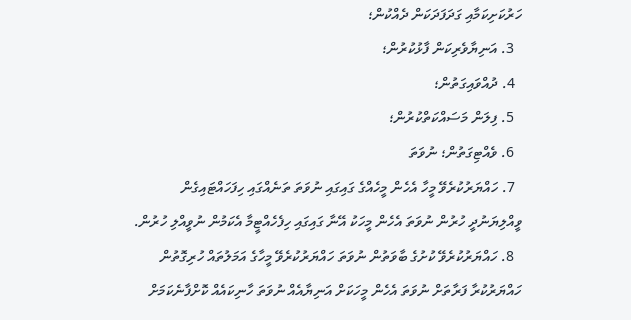ހަރުކަށިކަމާއި ގަދަފަދަކަން ދެއްކުން؛
  3. އަނިޔާވެރިކަން ފާޅުކުރުން؛
  4. ދުއްވައިގަތުން؛
  5. ފިލަން މަސައްކަތްކުރުން؛
  6. ވެއްޓިގަތުން؛ ނުވަތަ
  7. ހައްޔަރުކުރެވޭ މީހާ އެހެން މީހެއްގެ ގައިގައި ނުވަތަ ތަނެއްގައި ހިފަހައްޓައިގެން ވީއްލިޔަނުދީ ހުރުން ނުވަތަ އެހެން މީހަކު އޭނާ ގައިގައި ހިފެހެއްޓީމާ އެކަމުން ނުވީއްލި ހުރުން.
  8. ހައްޔަރުކުރެވޭ ކުށުގެ ބާވަތުން ނުވަތަ ހައްޔަރުކުރެވޭ މީހާގެ އަމަލުތައް ހުރިގޮތުން ހައްޔަރުކުރާ ފަރާތަށް ނުވަތަ އެހެން މީހަކަށް އަނިޔާއެއް ނުވަތަ ހާނިކައެއް ކޮށްފާނެކަމަށް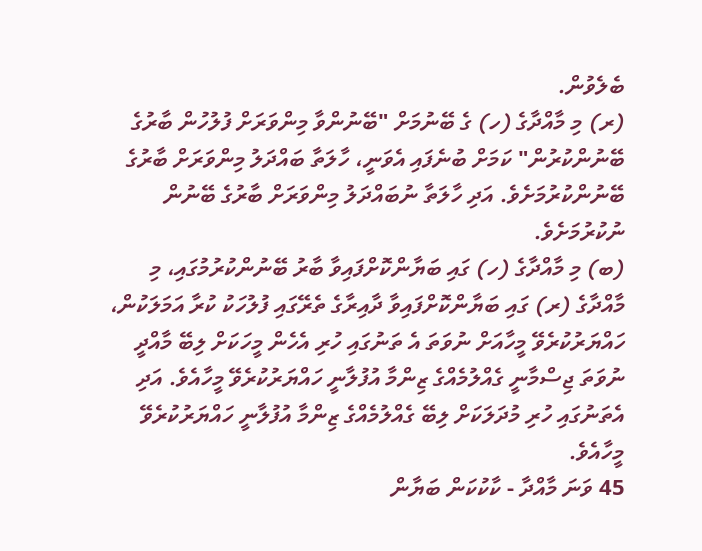ބެލެވުން.
(ރ) މި މާއްދާގެ (ހ) ގެ ބޭނުމަށް "ބޭނުންވާ މިންވަރަށް ފުލުހުން ބާރުގެ ބޭނުންކުރުން" ކަމަށް ބުނެފައި އެވަނީ، ހާލަތާ ބައްދަލު މިންވަރަށް ބާރުގެ ބޭނުންކުރުމަށެވެ. އަދި ހާލަތާ ނުބައްދަލު މިންވަރަށް ބާރުގެ ބޭނުން ނުކުރުމަށެވެ.
(ބ) މި މާއްދާގެ (ހ) ގައި ބަޔާންކޮށްފައިވާ ބާރު ބޭނުންކުރުމުގައި، މި މާއްދާގެ (ރ) ގައި ބަޔާންކޮށްފައިވާ ދާއިރާގެ ތެރޭގައި ފުލުހަކު ކުރާ އަމަލަކުން، ހައްޔަރުކުރެވޭ މީހާއަށް ނުވަތަ އެ ތަނުގައި ހުރި އެހެން މީހަކަށް ލިބޭ މާއްދީ ނުވަތަ ޖިސްމާނީ ގެއްލުމެއްގެ ޒިންމާ އުފުލާނީ ހައްޔަރުކުރެވޭ މީހާއެވެ. އަދި އެތަނުގައި ހުރި މުދަލަކަށް ލިބޭ ގެއްލުމެއްގެ ޒިންމާ އުފުލާނީ ހައްޔަރުކުރެވޭ މީހާއެވެ.
45 ވަނަ މާއްދާ - ކާކުކަން ބަޔާން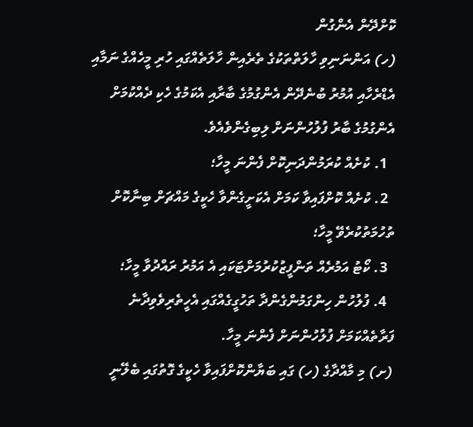ކޮށްދޭން އެންގުން
(ހ) އަންނަނިވި ހާލަތްތަކުގެ ތެރެއިން ހާލަތެއްގައި ހުރި މީހެއްގެ ނަމާއި އެޑްރެހާއި އުމުރު ބުނެދޭން އެންގުމުގެ ބާރާއި އެކަމުގެ ހެކި ދެއްކުމަށް އެންގުމުގެ ބާރު ފުލުހުންނަށް ލިބިގެންވެއެވެ.
  1. ކުށެއް ކުރަމުންދަނިކޮށް ފެންނަ މީހާ؛
  2. ކުށެއް ކޮށްފައިވާ ކަމަށް އެކަށީގެންވާ ހެކީގެ މައްޗަށް ބިނާކޮށް ތުހުމަތުކުރެވޭ މީހާ؛
  3. ކޯޓު އަމުރެއް ތަންފީޒުކުރުމަށްޓަކައި އެ އަމުރު ރައްދުވާ މީހާ؛
  4. ފުލުހުން ހިންގަމުންގެންދާ ތަހުގީގެއްގައި އެހީތެރިވެވިދާނެ ފަރާތެއްކަމަށް ފުލުހުންނަށް ފެންނަ މީހާ.
(ށ) މި މާއްދާގެ (ހ) ގައި ބަޔާންކޮށްފައިވާ ހެކީގެ ގޮތުގައި ބެލޭނީ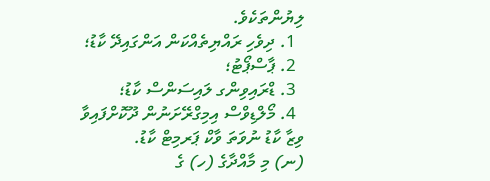ލިޔުންތަކެވެ.
  1. ދިވެހި ރައްޔިތެއްކަން އަންގައިދޭ ކާޑު؛
  2. ޕާސްޕޯޓު؛
  3. ޑްރައިވިންގ ލައިސަންސް ކާޑު؛
  4. މޯލްޑިވްސް އިމިގްރޭށަނުން ދޫކޮށްފައިވާ ވިޒާ ކާޑު ނުވަތަ ވާކް ޕަރމިޓް ކާޑު.
(ނ) މި މާއްދާގެ (ހ) ގެ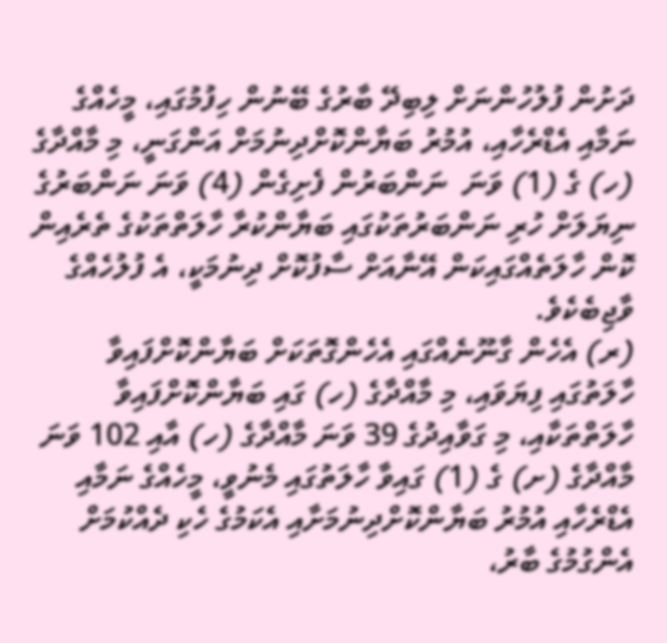ދަށުން ފުލުހުންނަށް ލިބިދޭ ބާރުގެ ބޭނުން ހިފުމުގައި، މީހެއްގެ  ނަމާއި އެޑްރެހާއި، އުމުރު ބަޔާންކޮށްދިނުމަށް އަންގަނީ، މި މާއްދާގެ (ހ) ގެ (1) ވަނަ  ނަންބަރުން ފެށިގެން (4) ވަނަ ނަންބަރުގެ ނިޔަލަށް ހުރި ނަންބަރުތަކުގައި ބަޔާންކުރާ ހާލަތްތަކުގެ ތެރެއިން ކޮން ހާލަތެއްގައިކަން އޭނާއަށް ސާފުކޮށް ދިނުމަކީ، އެ ފުލުހެއްގެ ވާޖިބެކެވެ.
(ރ) އެހެން ގާނޫނެއްގައި އެހެންގޮތަކަށް ބަޔާންކޮށްފައިވާ ހާލަތުގައި ފިޔަވައި، މި މާއްދާގެ (ހ) ގައި ބަޔާންކޮށްފައިވާ ހާލަތްތަކާއި، މި ގަވާއިދުގެ 39 ވަނަ މާއްދާގެ (ހ) އާއި 102 ވަނަ މާއްދާގެ (ށ) ގެ (1) ގައިވާ ހާލަތުގައި މެނުވީ، މީހެއްގެ ނަމާއި އެޑްރެހާއި އުމުރު ބަޔާންކޮށްދިނުމަށާއި އެކަމުގެ ހެކި ދެއްކުމަށް އެންގުމުގެ ބާރު،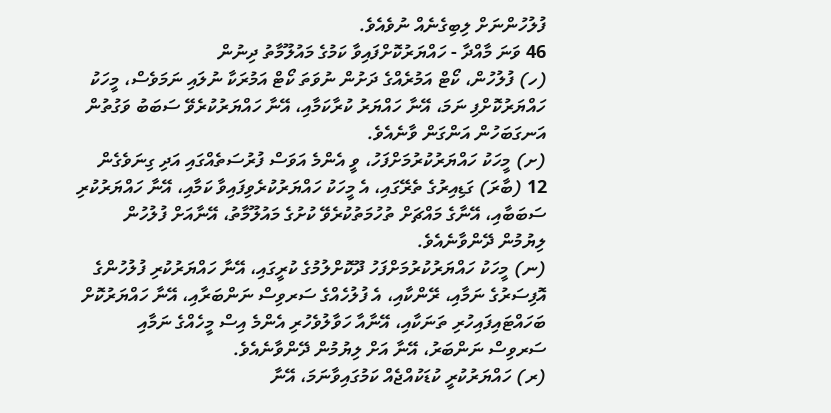ފުލުހުންނަށް ލިބިގެނެއް ނުވެއެވެ.
46 ވަނަ މާއްދާ - ހައްޔަރުކޮށްފައިވާ ކަމުގެ މައުލޫމާތު ދިނުން
(ހ) ފުލުހުން، ކޯޓް އަމުރެއްގެ ދަށުން ނުވަތަ ކޯޓް އަމުރަކާ ނުލައި ނަމަވެސް، މީހަކު ހައްޔަރުކޮށްފި ނަމަ، އޭނާ ހައްޔަރު ކުރާކަމާއި، އޭނާ ހައްޔަރުކުރެވޭ ސަބަބު ވަގުތުން އަނގަބަހުން އަންގަން ވާނެއެވެ.
(ށ) މީހަކު ހައްޔަރުކުރުމަށްފަހު، ވީ އެންމެ އަވަސް ފުރުސަތެއްގައި އަދި ގިނަވެގެން 12 (ބާރަ) ގަޑިއިރުގެ ތެރޭގައި، އެ މީހަކު ހައްޔަރުކުރެވިފައިވާ ކަމާއި، އޭނާ ހައްޔަރުކުރި ސަބަބާއި، އޭނާގެ މައްޗަށް ތުހުމަތުކުރެވޭ ކުށުގެ މައުލޫމާތު، އޭނާއަށް ފުލުހުން ލިޔުމުން ދޭންވާނެއެވެ.
(ނ) މީހަކު ހައްޔަރުކުރުމަށްފަހު ދޫކޮށްލުމުގެ ކުރީގައި، އޭނާ ހައްޔަރުކުރި ފުލުހުންގެ އޮފިސަރުގެ ނަމާއި، ރޭންކާއި، އެ ފުލުހެއްގެ ސަރވިސް ނަންބަރާއި، އޭނާ ހައްޔަރުކޮށް ބަހައްޓައިފައިހުރި ތަނަކާއި، އޭނާއާ ހަވާލުވެހުރި އެންމެ އިސް މީހެއްގެ ނަމާއި ސަރވިސް ނަންބަރު، އޭނާ އަށް ލިޔުމުން ދޭންވާނެއެވެ.
(ރ) ހައްޔަރުކުރީ ކުޑަކުއްޖެއް ކަމުގައިވާނަމަ، އޭނާ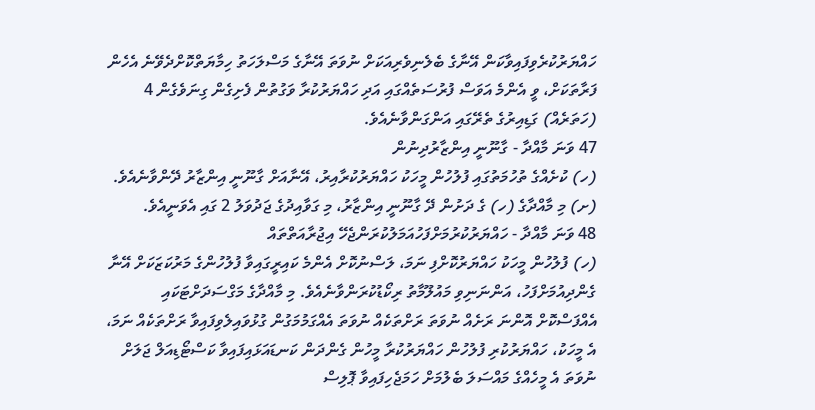ހައްޔަރުކުރެވިފައިވާކަން އޭނާގެ ބެލެނިވެރިއަކަށް ނުވަތަ އޭނާގެ މަސްލަހަތު ހިމާޔަތްކޮށްދެވޭނެ އެހެން ފަރާތަކަށް، ވީ އެންމެ އަވަސް ފުރުސަތެއްގައި އަދި ހައްޔަރުކުރާ ވަގުތުން ފެށިގެން ގިނަވެގެން 4 (ހަތަރެއް) ގަޑިއިރުގެ ތެރޭގައި އަންގަންވާނެއެވެ.
47 ވަނަ މާއްދާ - ގާނޫނީ އިންޒާރުދިނުން
(ހ) ކުށެއްގެ ތުހުމަތުގައި ފުލުހުން މީހަކު ހައްޔަރުކުރާއިރު، އޭނާއަށް ގާނޫނީ އިންޒާރު ދޭންވާނެއެވެ.
(ށ) މި މާއްދާގެ (ހ) ގެ ދަށުން ދޭ ގާނޫނީ އިންޒާރު، މި ގަވާއިދުގެ ޖަދުވަލު 2 ގައި އެވަނީއެވެ.
48 ވަނަ މާއްދާ - ހައްޔަރުކުރުމަށްފަހުއަމަލުކުރަންޖެހޭ އިޖުރާއަތްތައް
(ހ) ފުލުހުން މީހަކު ހައްޔަރުކޮށްފި ނަމަ، ލަސްނުކޮށް އެންމެ ކައިރީގައިވާ ފުލުހުންގެ މަރުކަޒަކަށް އޭނާ ގެންދިއުމަށްފަހު، އަންނަނިވި މައުލޫމާތު ރިކޯޑުކުރަންވާނެއެވެ. މި މާއްދާގެ މަގްސަދަށްޓަކައި އެއްފަސްކޮށް އޮންނަ ރަށެއް ނުވަތަ ރަށްތަކެއް ނުވަތަ އެއްގަމުމަގުން ގުޅުވައިލެވިފައިވާ ރަށްތަކެއް ނަމަ، އެ މީހަކު، ހައްޔަރުކުރި ފުލުހުން ހައްޔަރުކުރާ މީހުން ގެންދަން ކަނޑައަޅައިފައިވާ ކަސްޓޯޑިއަލް ޖަލަށް ނުވަތަ އެ މީހެއްގެ މައްސަލަ ބެލުމަށް ހަމަޖެހިފައިވާ ޕޮލިސް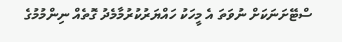ސްޓޭށަނަކަށް ނުވަތަ އެ މީހަކު ހައްޔަރުކުރުމާމެދު ގޮތެއް ނިންމުމުގެ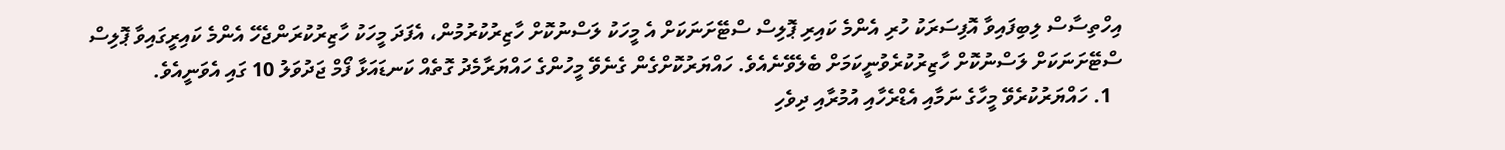އިހްތިސާސް ލިބިފައިވާ އޮފިސަރަކު ހުރި އެންމެ ކައިރި ޕޮލިސް ސްޓޭށަނަކަށް އެ މީހަކު ލަސްނުކޮށް ހާޒިރުކުރުމުން، އެފަދަ މީހަކު ހާޒިރުކުރަންޖެހޭ އެންމެ ކައިރީގައިވާ ޕޮލިސް ސްޓޭށަނަކަށް ލަސްނުކޮށް ހާޒިރުކުރެވުނީކަމަށް ބެލެވޭނެއެވެ. ހައްޔަރުކޮށްގެން ގެނެވޭ މީހުންގެ ހައްޔަރާމެދު ގޮތެއް ކަނޑައަޅާ ފޯމް ޖަދުވަލު 10 ގައި އެވަނީއެވެ.
  1. ހައްޔަރުކުރެވޭ މީހާގެ ނަމާއި އެޑްރެހާއި އުމުރާއި ދިވެހި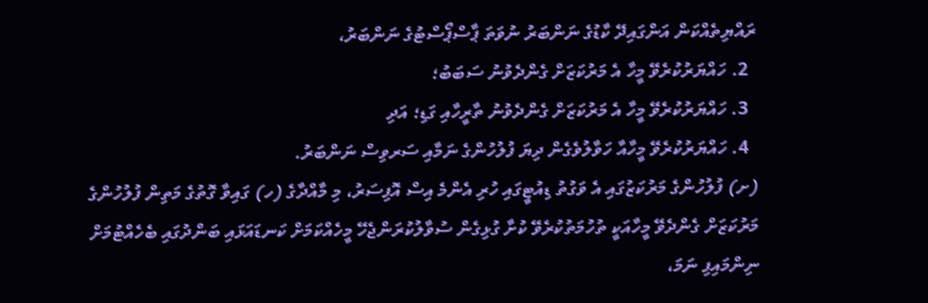ރައްޔިތެއްކަން އަންގައިދޭ ކާޑުގެ ނަންބަރު ނުވަތަ ޕާސްޕޯސްޓުގެ ނަންބަރު،
  2. ހައްޔަރުކުރެވޭ މީހާ އެ މަރުކަޒަށް ގެންދެވުނު ސަބަބު؛
  3. ހައްޔަރުކުރެވޭ މީހާ އެ މަރުކަޒަށް ގެންދެވުނު ތާރީހާއި ގަޑި؛ އަދި
  4. ހައްޔަރުކުރެވޭ މީހާއާ ހަވާލުވެގެން ދިޔަ ފުލުހުންގެ ނަމާއި ސަރވިސް ނަންބަރު.
(ށ) ފުލުހުންގެ މަރުކަޒުގައި އެ ވަގުތު ޑިއުޓީގައި ހުރި އެންމެ އިސް އޮފިސަރު، މި މާއްދާގެ (ހ) ގައިވާ ގޮތުގެ މަތިން ފުލުހުންގެ މަރުކަޒަށް ގެންދެވޭ މީހާއަކީ ތުހުމަތުކުރެވޭ ކުށާ ގުޅިގެން ސުވާލުކުރަންޖެހޭ މީހެއްކަމަށް ކަނޑައަޅައި ބަންދުގައި ބެހެއްޓުމަށް ނިންމައިފި ނަމަ،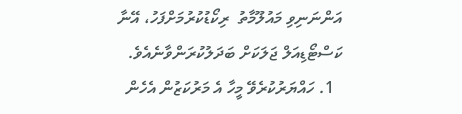އަންނަނިވި މައުލޫމާތު  ރިކޯޑުކުރުމަށްފަހު، އޭނާ ކަސްޓޯޑިއަލް ޖަލަކަށް ބަދަލުކުރަންވާނެއެވެ.
  1. ހައްޔަރުކުރެވޭ މީހާ އެ މަރުކަޒުން އެހެން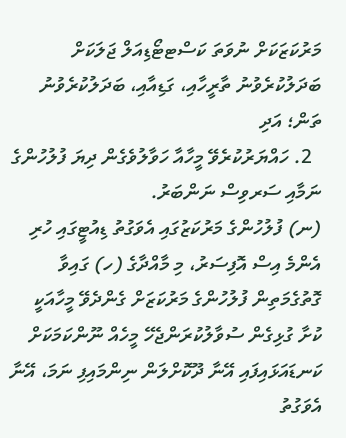މަރުކަޒަކަށް ނުވަތަ ކަސްޓޓޯޑިއަލް ޖަލަކަށް ބަދަލުކުރެވުނު ތާރީހާއި، ގަޑިއާއި، ބަދަލުކުރެވުނު ތަން؛ އަދި
  2. ހައްޔަރުކުރެވޭ މީހާއާ ހަވާލުވެގެން ދިޔަ ފުލުހުންގެ ނަމާއި ސަރވިސް ނަންބަރު.
(ނ) ފުލުހުންގެ މަރުކަޒުގައި އެވަގުތު ޑިއުޓީގައި ހުރި އެންމެ އިސް އޮފިސަރު، މި މާއްދާގެ (ހ) ގައިވާ ގޮތުގެމަތިން ފުލުހުންގެ މަރުކަޒަށް ގެންދެވޭ މީހާއަކީ ކުށާ ގުޅިގެން ސުވާލުކުރަންޖެހޭ މީހެއް ނޫންކަމަކަށް ކަނޑައަޅައިފައި އޭނާ ދޫކޮށްލަން ނިންމައިފި ނަމަ، އޭނާ އެވަގުތު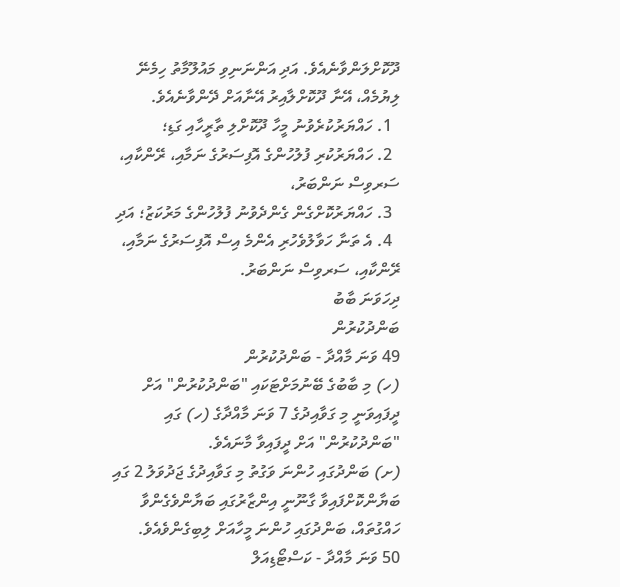ދޫކޮށްލަންވާނެއެވެ. އަދި އަންނަނިވި މައުލޫމާތު ހިމެނޭ ލިޔުމެއް، އޭނާ ދޫކޮށްލާއިރު އޭނާއަށް ދޭންވާނެއެވެ.
  1. ހައްޔަރުކުރެވުނު މީހާ ދޫކޮށްލި ތާރީހާއި ގަޑި؛
  2. ހައްޔަރުކުރި ފުލުހުންގެ އޮފިސަރުގެ ނަމާއި، ރޭންކާއި، ސަރވިސް ނަންބަރު،
  3. ހައްޔަރުކޮށްގެން ގެންދެވުނު ފުލުހުންގެ މަރުކަޒު؛ އަދި
  4. އެ ތަނާ ހަވާލުވެހުރި އެންމެ އިސް އޮފިސަރުގެ ނަމާއި، ރޭންކާއި، ސަރވިސް ނަންބަރު.
ދިހަވަނަ ބާބު
ބަންދުކުރުން
49 ވަނަ މާއްދާ - ބަންދުކުރުން
(ހ) މި ބާބުގެ ބޭނުމަށްޓަކައި "ބަންދުކުރުން" އަށް ދީފައިވަނީ މި ގަވާއިދުގެ 7 ވަނަ މާއްދާގެ (ހ) ގައި "ބަންދުކުރުން" އަށް ދީފައިވާ މާނައެވެ.
(ށ) ބަންދުގައި ހުންނަ ވަގުތު މި ގަވާއިދުގެ ޖަދުވަލު 2 ގައި ބަޔާންކޮށްފައިވާ ގާނޫނީ އިންޒާރުގައި ބަޔާންވެގެންވާ ހައްގުތައް، ބަންދުގައި ހުންނަ މީހާއަށް ލިބިގެންވެއެވެ.
50 ވަނަ މާއްދާ - ކަސްޓޯޑިއަލް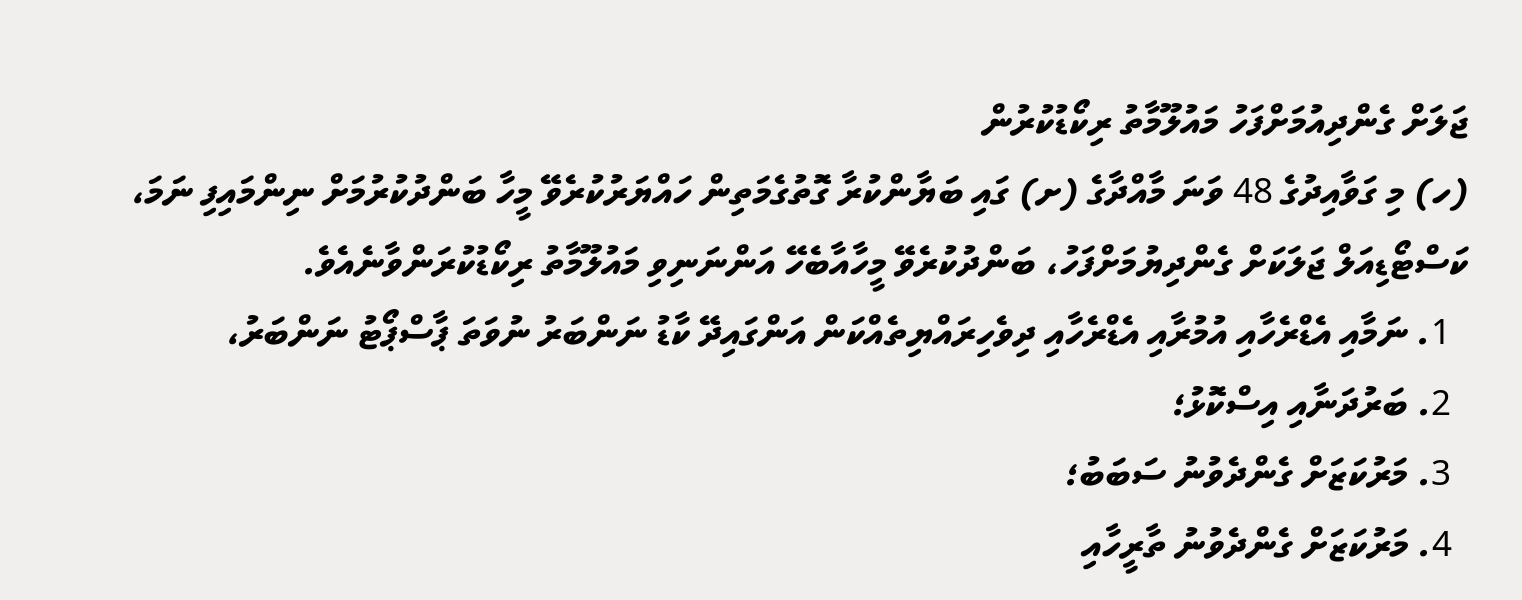ޖަލަށް ގެންދިއުމަށްފަހު މައުލޫމާތު ރިކޯޑުކުރުން
(ހ) މި ގަވާއިދުގެ 48 ވަނަ މާއްދާގެ (ށ) ގައި ބަޔާންކުރާ ގޮތުގެމަތިން ހައްޔަރުކުރެވޭ މީހާ ބަންދުކުރުމަށް ނިންމައިފި ނަމަ، ކަސްޓޯޑިއަލް ޖަލަކަށް ގެންދިޔުމަށްފަހު، ބަންދުކުރެވޭ މީހާއާބެހޭ އަންނަނިވި މައުލޫމާތު ރިކޯޑުކުރަންވާނެއެވެ.
  1. ނަމާއި އެޑްރެހާއި އުމުރާއި އެޑްރެހާއި ދިވެހިރައްޔިތެއްކަން އަންގައިދޭ ކާޑު ނަންބަރު ނުވަތަ ޕާސްޕޯޓު ނަންބަރު،
  2. ބަރުދަނާއި އިސްކޮޅު؛
  3. މަރުކަޒަށް ގެންދެވުނު ސަބަބު؛
  4. މަރުކަޒަށް ގެންދެވުނު ތާރީހާއި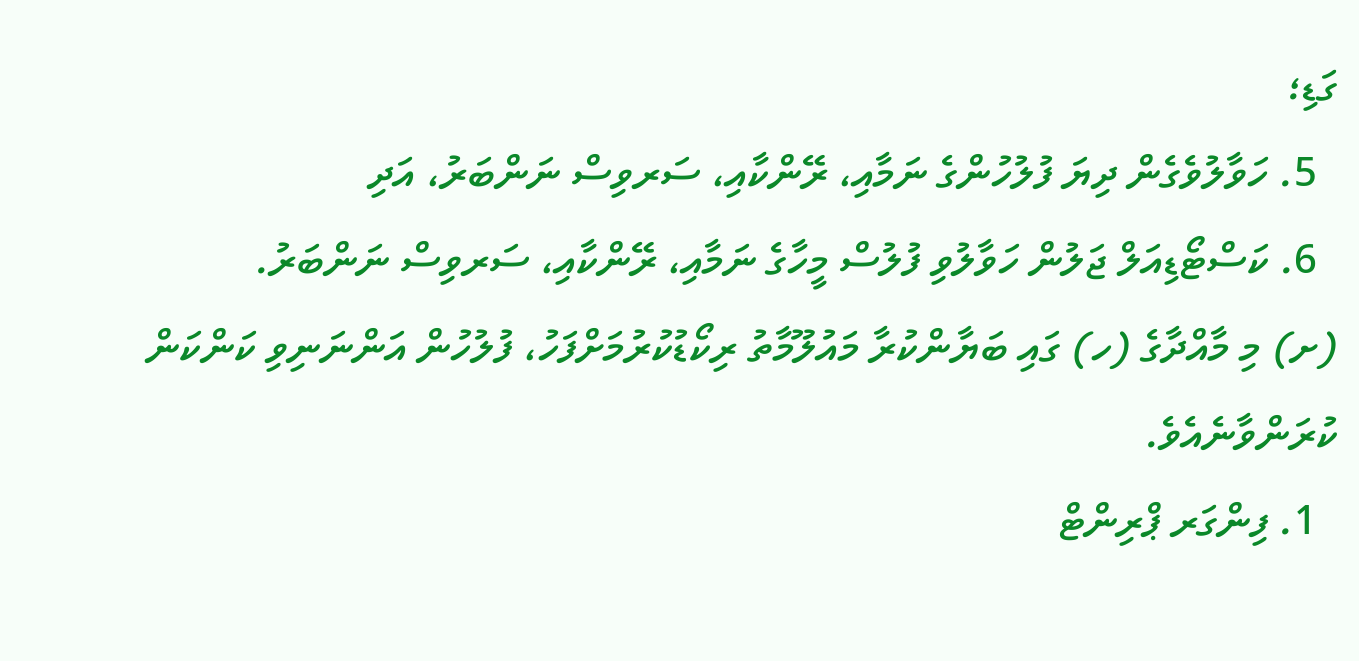ގަޑި؛
  5. ހަވާލުވެގެން ދިޔަ ފުލުހުންގެ ނަމާއި، ރޭންކާއި، ސަރވިސް ނަންބަރު، އަދި
  6. ކަސްޓޯޑިއަލް ޖަލުން ހަވާލުވި ފުލުސް މީހާގެ ނަމާއި، ރޭންކާއި، ސަރވިސް ނަންބަރު.
(ށ) މި މާއްދާގެ (ހ) ގައި ބަޔާންކުރާ މައުލޫމާތު ރިކޯޑުކުރުމަށްފަހު، ފުލުހުން އަންނަނިވި ކަންކަން ކުރަންވާނެއެވެ.
  1. ފިންގަރ ޕްރިންޓް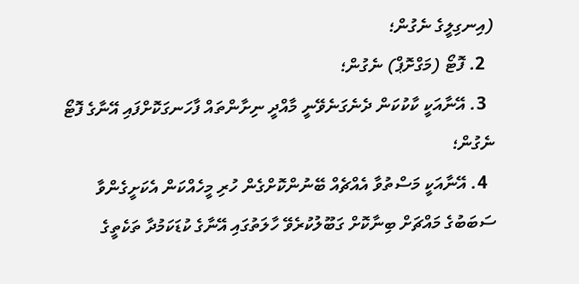(އިނގިލީގެ ނެގުން؛
  2. ފޮޓޯ (މަގްށޮޕް) ނެގުން؛
  3. އޭނާއަކީ ކާކުކަން ދެނެގަނެވޭނީ މާއްދީ ނިށާންތައް ފާހަނގަކޮށްފައި އޭނާގެ ފޮޓޯ ނެގުން؛
  4. އޭނާއަކީ މަސްތުވާ އެއްޗެއް ބޭނުންކޮށްގެން ހުރި މީހެއްކަން އެކަށީގެންވާ ސަބަބުގެ މައްޗަށް ބިނާކޮށް ގަބޫލުކުރެވޭ ހާލަތުގައި އޭނާގެ ކުޑަކަމުދާ ތަކެތީގެ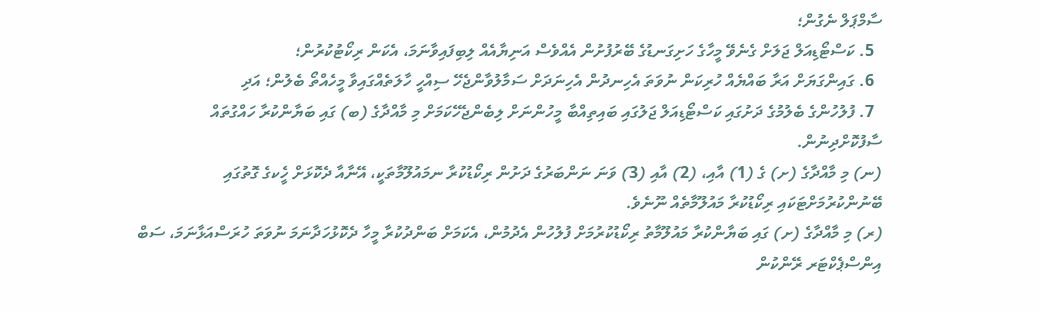ސާމްޕަލް ނެގުން؛
  5. ކަސްޓޯޑިއަލް ޖަލަށް ގެނެވޭ މީހާގެ ހަށިގަނޑުގެ ބޭރުފުށުން އެއްވެސް އަނިޔާއެއް ލިބިފައިވާނަމަ، އެކަން ރިކޯޓުކުރުން؛
  6. ގައިންގަޔަށް އަރާ ބައްޔެއް ހުރިކަން ނުވަތަ އެހިނދުން އެހިނަދަށް ސަމާލުވާންޖެހޭ ސިއްހީ ހާލަތެއްގައިވާ މީހެއްތޯ ބެލުން؛ އަދި
  7. ފުލުހުންގެ ބެލުމުގެ ދަށުގައި ކަސްޓޯޑިއަލް ޖަލުގައި ބައިތިއްބާ މީހުންނަށް ލިބެންޖެހޭކަމަށް މި މާއްދާގެ (ބ) ގައި ބަޔާންކުރާ ހައްގުތައް ސާފުކޮށްދިނުން.
(ނ) މި މާއްދާގެ (ށ) ގެ (1) އާއި، (2) އާއި (3) ވަނަ ނަންބަރުގެ ދަށުން ރިކޯޑުކުރާ ނމައުލޫމާތަކީ، އޭނާއާ ދެކޮޅަށް ހީެކގެ ގޮތުގައި ބޭނުންކުރުމަށްޓަކައި ރިކޯޑުކުރާ މައުލޫމާތެއް ނޫނެވެ.
(ރ) މި މާއްދާގެ (ށ) ގައި ބަޔާންކުރާ މައުލޫމާތު ރިކޯޑުކުރުމަށް ފުލުހުން އެދުމުން، އެކަމަށް ބަންދުކުރާ މީހާ ދެކޮޅުހަދާނަމަ ނުވަތަ ހުރަސްއަޅާނަމަ، ސަބް އިންސްޕެކްޓަރ ރޭންކުން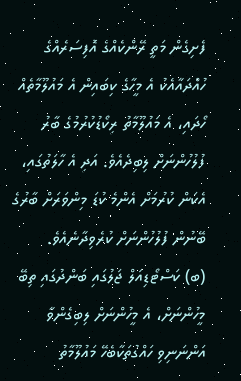ފެށިގެން މަތީ ރޭންކެއްގެ އޮފިސަރެއްގެ ހުއްދައާއެކު އެ މީހާގެ ކިބައިން އެ މައުލޫމާތެއް ހޯދައި، އެ މައުލޫމާތު ރިކޯޑުކުރުމުގެ ބާރު ފުލުހުންނަށް ލިބިދެއެވެ. އަދި އެ ހާލަތުގައި، އެކަން ކުރުމަށް އެންމެ ކުޑަ މިންވަރަށް ބާރުގެ ބޭނުން ފުލުހުންނަށް ކުރެވިދާނެއެވެ.
(ބ) ކަސްޓޯޑިއަލް ޖަލުގައި ބަންދުގައި ތިބޭ މީހުންނަށް، އެ މީހުންނަށް ލިބިގެންވާ އަންނަނިވި ހައްގުތަކާބެހޭ މައުލޫމާތު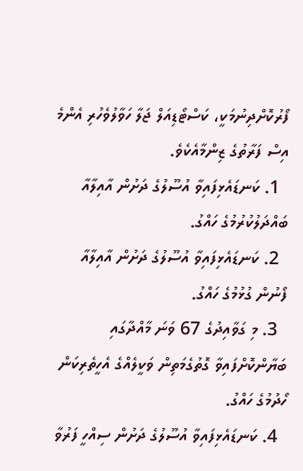ފޯރުކޮށްދިނުމަކީ، ކަސްޓޯޑިއަލް ޖަލާ ހަވާލުވެހުރި އެންމެ އިސް ފަރާތުގެ ޒިންމާއެކެވެ.
  1. ކަނޑައެޅިފައިވާ އުސޫލުގެ ދަށުން އާއިލާއާ ބައްދަލުކުރުމުގެ ހައްގު.
  2. ކަނޑައެޅިފައިވާ އުސޫލުގެ ދަށުން އާއިލާއާ ފޯނުން ގުޅުމުގެ ހައްގު.
  3. މި ގަވާއިދުގެ 67 ވަނަ މާއްދާގައި ބަޔާންކޮށްފައިވާ ގޮތުގެމަތިން ވަކީލެއްގެ އެހީތެރިކަން ހޯދުމުގެ ހައްގު.
  4. ކަނޑައެޅިފައިވާ އުސޫލުގެ ދަށުން ސިއްހީ ފަރުވާ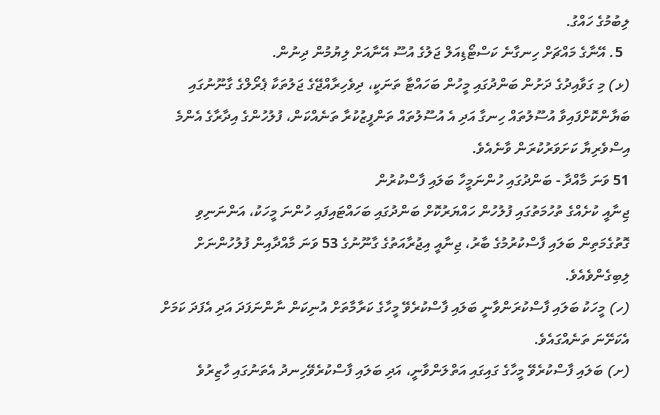ލިބުމުގެ ހައްގު.
  5. އޭނާގެ މައްޗަށް ހިނގާނެ ކަސްޓޯޑިއަލް ޖަލުގެ އުސޫ އޭނާއަށް ލިޔުމުން ދިނުން.
(ޅ) މި ގަވާއިދުގެ ދަށުން ބަންދުގައި މީހުން ބަހައްޓާ ތަނަކީ، ދިވެހިރާއްޖޭގެ ޖަލުތަކާ ޕެރޯލްގެ ގާނޫނުގައި ބަޔާންކޮށްފައިވާ އުސޫލުތައް ހިނގާ އަދި އެ އުސޫލުތައް ތަންފީޒުކުރާ ތަނެއްކަން، ފުލުހުންގެ އިދާރާގެ އެންމެ އިސްވެރިޔާ ކަށަވަރުކުރަން ވާނެއެވެ.
51 ވަނަ މާއްދާ - ބަންދުގައި ހުންނަމީހާ ބަލައި ފާސްކުރުން
ޖިނާއީ ކުށެއްގެ ތުހުމަތުގައި ފުލުހުން ހައްޔަރުކޮށް ބަންދުގައި ބަހައްޓައިފައި ހުންނަ މީހަކު، އަންނަނިވި ގޮތުގެމަތިން ބަލައި ފާސްކުރުމުގެ ބާރު، ޖިނާއީ އިޖުރާއަތުގެ ގާނޫނުގެ 53 ވަނަ މާއްދާއިން ފުލުހުންނަށް ލިބިގެންވެއެވެ.
(ހ) މީހަކު ބަލައި ފާސްކުރަންވާނީ ބަލައި ފާސްކުރެވޭ މީހާގެ ކަރާމާތަށް އުނިކަން ނާންނަފަދަ އަދި އެފަދަ ކަމަށް އެކަށޭނަ ތަނެއްގައެވެ.
(ށ) ބަލައި ފާސްކުރެވޭ މީހާގެ ގައިގައި އަތްލަންވާނީ، އަދި ބަލައި ފާސްކުރެވޭހިނދު އެތަނުގައި ހާޒިރުވެ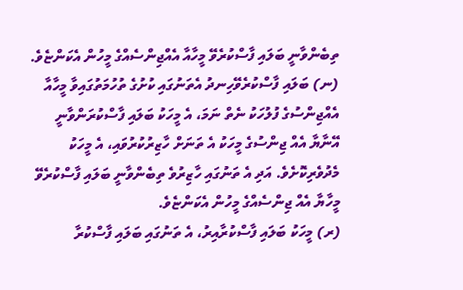ތިބެންވާނީ ބަލައި ފާސްކުރެވޭ މީހާއާ އެއްޖިންސެއްގެ މީހުން އެކަންޏެވެ.
(ނ) ބަލައި ފާސްކުރެވޭހިނދު އެތަނުގައި ކުށުގެ ތުހުމަތުގައިވާ މީހާއާ އެއްޖިންސުގެ ފުލުހަކު ނެތް ނަމަ، އެ މީހަކު ބަލައި ފާސްކުރަންވާނީ އޭނާޔާ އެއް ޖިންސުގެ މީހަކު އެ ތަނަށް ހާޒިރުކުރުވައި، އެ މީހަކު މެދުވެރިކޮށެވެ. އަދި އެ ތަނުގައި ހާޒިރުވެ ތިބެންވާނީ ބަލައި ފާސްކުރެވޭ މީހާޔާ އެއް ޖިންސެއްގެ މީހުން އެކަންޏެވެ.
(ރ) މީހަކު ބަލައި ފާސްކުރާއިރު، އެ ތަނުގައި ބަލައި ފާސްކުރާ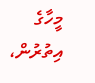މީހާގެ އިތުރުން،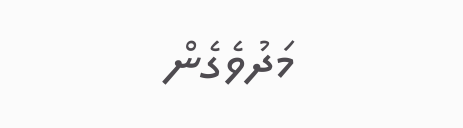މަދުވެގެން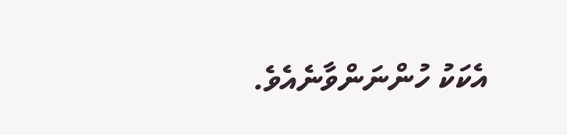އެކަކު ހުންނަންވާނެއެވެ.